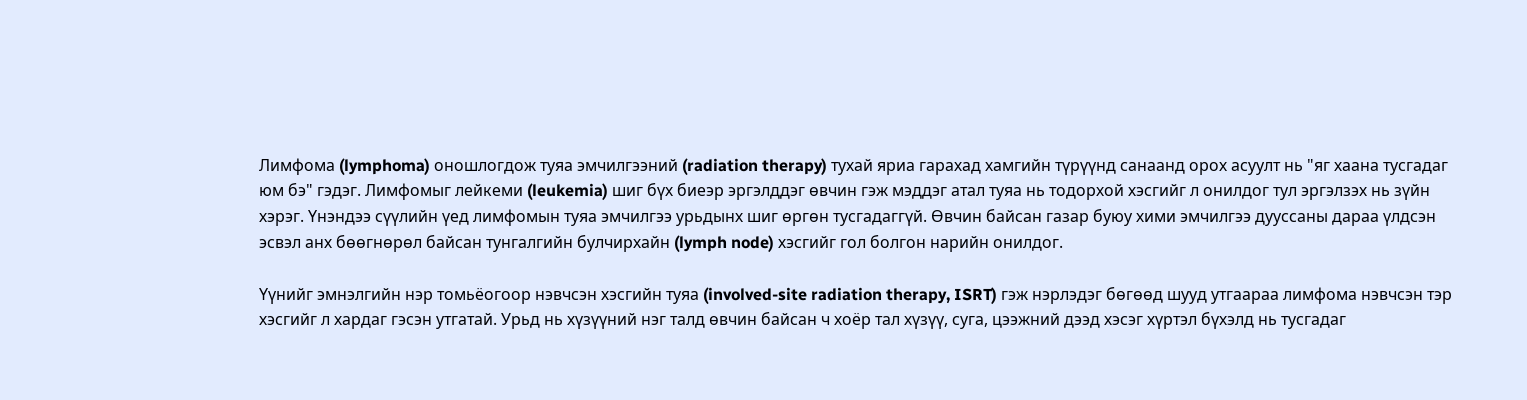Лимфома (lymphoma) оношлогдож туяа эмчилгээний (radiation therapy) тухай яриа гарахад хамгийн түрүүнд санаанд орох асуулт нь "яг хаана тусгадаг юм бэ" гэдэг. Лимфомыг лейкеми (leukemia) шиг бүх биеэр эргэлддэг өвчин гэж мэддэг атал туяа нь тодорхой хэсгийг л онилдог тул эргэлзэх нь зүйн хэрэг. Үнэндээ сүүлийн үед лимфомын туяа эмчилгээ урьдынх шиг өргөн тусгадаггүй. Өвчин байсан газар буюу хими эмчилгээ дууссаны дараа үлдсэн эсвэл анх бөөгнөрөл байсан тунгалгийн булчирхайн (lymph node) хэсгийг гол болгон нарийн онилдог.

Үүнийг эмнэлгийн нэр томьёогоор нэвчсэн хэсгийн туяа (involved-site radiation therapy, ISRT) гэж нэрлэдэг бөгөөд шууд утгаараа лимфома нэвчсэн тэр хэсгийг л хардаг гэсэн утгатай. Урьд нь хүзүүний нэг талд өвчин байсан ч хоёр тал хүзүү, суга, цээжний дээд хэсэг хүртэл бүхэлд нь тусгадаг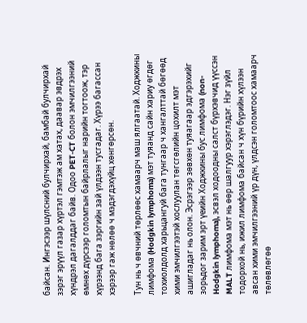байсан. Ингэсээр шүлсний булчирхай, бамбай булчирхай зэрэг эрүүл газар хүртэл гэмтэж ам хатах, даавар эвдрэх хүндрэл дагалддаг байв. Одоо PET-CT болон эмчилгээний өмнөх дүрсээр голомтын байрлалыг нарийн тогтоож, тэр хүрээнд бага зэргийн зай үлдээн тусгадаг. Хүрээ багассан хэрээр гаж нөлөө ч мэдэгдэхүйц хөнгөрсөн.

Тун нь ч өвчний төрлөөс хамаарч маш ялгаатай. Ходжкины лимфома (Hodgkin lymphoma) мэт туяанд сайн хариу өгдөг тохиолдолд харьцангуй бага тунгаар ч хангалттай бөгөөд хими эмчилгээтэй хослуулан төгсгөлийн цохилт мэт ашигладаг нь олон. Эсрэгээр зөвхөн туяагаар эдгэрэхийг зорьдог зарим эрт үеийн Ходжкины бус лимфома (non-Hodgkin lymphoma), эсвэл ходоодны салст бүрхэвчид үүссэн MALT лимфома мэт нь өөр шалгуур хэрэглэдэг. Нэг зүйл тодорхой нь, ижил лимфома байсан ч хүн бүрийн хүлээн авсан хими эмчилгээний үр дүн, үлдсэн голомтоос хамаарч төлөвлөгөө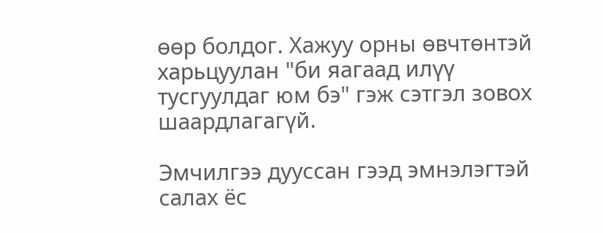өөр болдог. Хажуу орны өвчтөнтэй харьцуулан "би яагаад илүү тусгуулдаг юм бэ" гэж сэтгэл зовох шаардлагагүй.

Эмчилгээ дууссан гээд эмнэлэгтэй салах ёс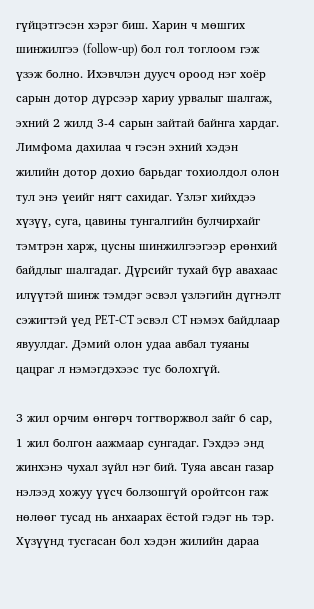гүйцэтгэсэн хэрэг биш. Харин ч мөшгих шинжилгээ (follow-up) бол гол тоглоом гэж үзэж болно. Ихэвчлэн дуусч ороод нэг хоёр сарын дотор дүрсээр хариу урвалыг шалгаж, эхний 2 жилд 3-4 сарын зайтай байнга хардаг. Лимфома дахилаа ч гэсэн эхний хэдэн жилийн дотор дохио барьдаг тохиолдол олон тул энэ үеийг нягт сахидаг. Үзлэг хийхдээ хүзүү, суга, цавины тунгалгийн булчирхайг тэмтрэн харж, цусны шинжилгээгээр ерөнхий байдлыг шалгадаг. Дүрсийг тухай бүр авахаас илүүтэй шинж тэмдэг эсвэл үзлэгийн дүгнэлт сэжигтэй үед PET-CT эсвэл CT нэмэх байдлаар явуулдаг. Дэмий олон удаа авбал туяаны цацраг л нэмэгдэхээс тус болохгүй.

3 жил орчим өнгөрч тогтворжвол зайг 6 сар, 1 жил болгон аажмаар сунгадаг. Гэхдээ энд жинхэнэ чухал зүйл нэг бий. Туяа авсан газар нэлээд хожуу үүсч болзошгүй оройтсон гаж нөлөөг тусад нь анхаарах ёстой гэдэг нь тэр. Хүзүүнд тусгасан бол хэдэн жилийн дараа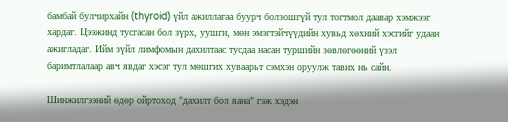бамбай булчирхайн (thyroid) үйл ажиллагаа буурч болзошгүй тул тогтмол даавар хэмжээг хардаг. Цээжинд тусгасан бол зүрх, уушги, мөн эмэгтэйчүүдийн хувьд хөхний хэсгийг удаан ажигладаг. Ийм зүйл лимфомын дахилтаас тусдаа насан туршийн зөвлөгөөний үзэл баримтлалаар авч явдаг хэсэг тул мөшгих хуваарьт сэмхэн оруулж тавих нь сайн.

Шинжилгээний өдөр ойртоход "дахилт бол яана" гэж хэдэн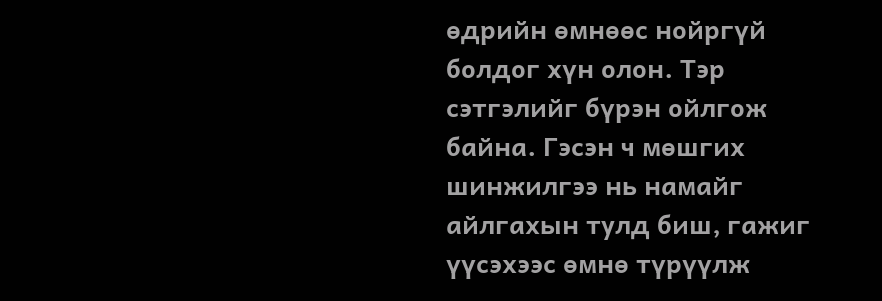өдрийн өмнөөс нойргүй болдог хүн олон. Тэр сэтгэлийг бүрэн ойлгож байна. Гэсэн ч мөшгих шинжилгээ нь намайг айлгахын тулд биш, гажиг үүсэхээс өмнө түрүүлж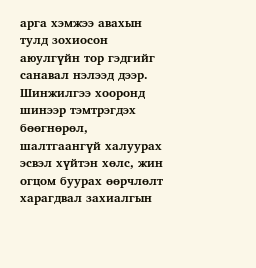арга хэмжээ авахын тулд зохиосон аюулгүйн тор гэдгийг санавал нэлээд дээр. Шинжилгээ хооронд шинээр тэмтрэгдэх бөөгнөрөл, шалтгаангүй халуурах эсвэл хүйтэн хөлс, жин огцом буурах өөрчлөлт харагдвал захиалгын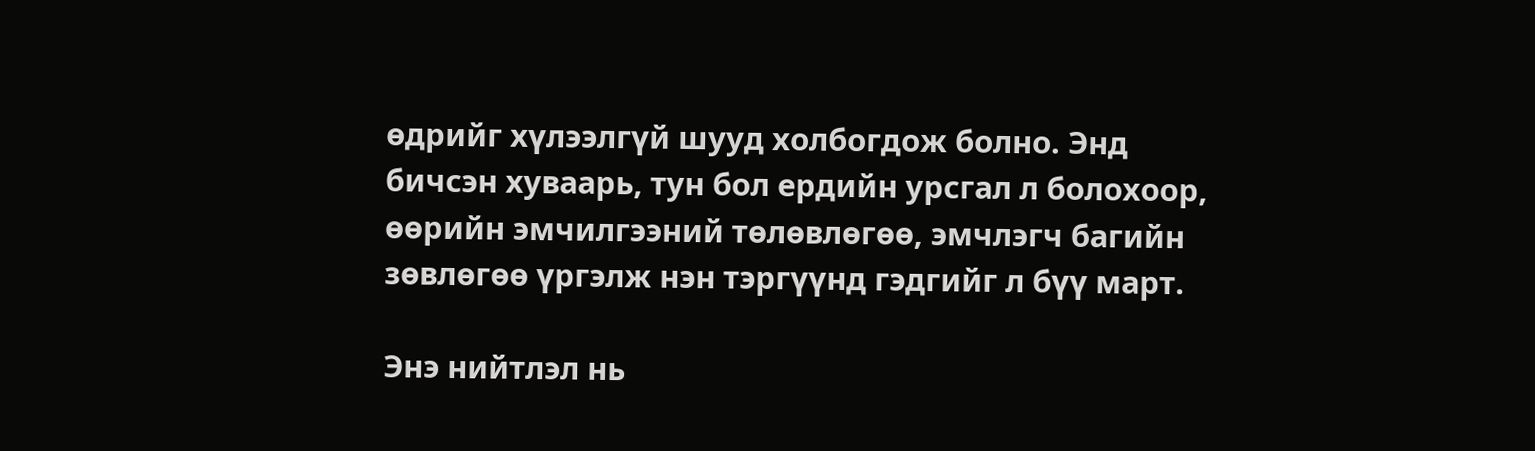өдрийг хүлээлгүй шууд холбогдож болно. Энд бичсэн хуваарь, тун бол ердийн урсгал л болохоор, өөрийн эмчилгээний төлөвлөгөө, эмчлэгч багийн зөвлөгөө үргэлж нэн тэргүүнд гэдгийг л бүү март.

Энэ нийтлэл нь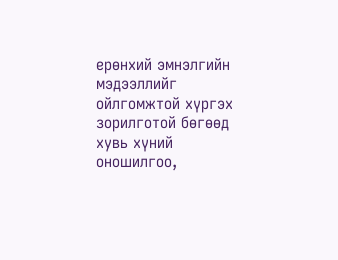ерөнхий эмнэлгийн мэдээллийг ойлгомжтой хүргэх зорилготой бөгөөд хувь хүний оношилгоо,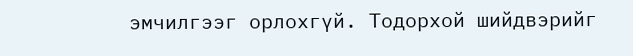эмчилгээг орлохгүй. Тодорхой шийдвэрийг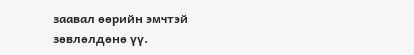заавал өөрийн эмчтэй зөвлөлдөнө үү.